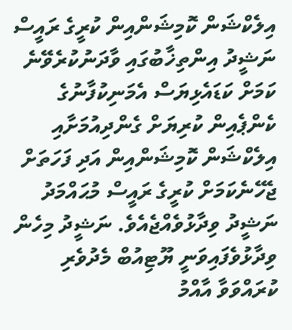އިލެކްޝަން ކޮމިޝަންއިން ކުރީގެ ރައީސް ނަޝީދު އިންތިޚާބުގައި ވާދަނުކުރެވޭނެ ކަމަށް ކަޑައެޅިޔަސް އެމަނިކުފާނުގެ ކެންޕެއިން ކުރިޔަށް ގެންދިއުމަށާއި އިލެކްޝަން ކޮމިޝަންއިން އަދި ފަހަތަށް ޖެހޭނެކަމަށް ކުރީގެ ރައީސް މުޙައްމަދު ނަޝީދު ވިދާޅުވެއްޖެއެވެ. ނަޝީދު މިހެން ވިދާޅުވެފައިވަނީ ޔޫޓިއުބް މެދުވެރި ކުރައްވަވާ އާއްމު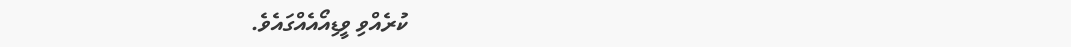ކުރެއްވި ވީޑިއޯއެއްގައެވެ.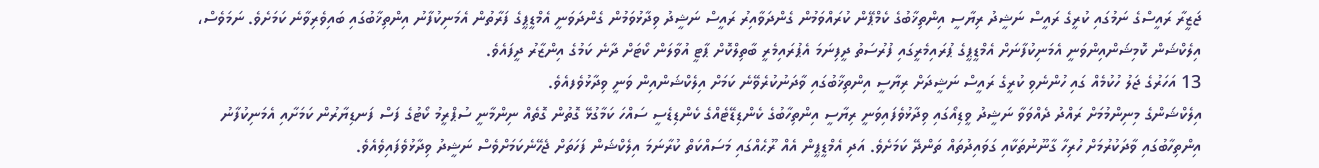ޖަޒީރާ ރައީސްގެ ނަމުގައި ކުރީގެ ރައީސް ނަޝީދު ރިޔާސީ އިންތިޚާބުގެ ކެމްޕޭން ކުރައްވަމުން ގެންދަވާއިރު ރައީސް ނަޝީދު ވިދާޅުވަމުން ގެންދަވަނީ އެމްޑީޕީގެ ފަރާތުން އެމަނިކުފާނު އިންތިޚާބުގައި ބައިވެރިވާނެ ކަމަށެވެ. ނަމަވެސް، އިލެކްޝަން ކޮމިޝަންއިންވަނީ އެމަނިކުފާނަށް އެމްޑީޕީގެ ޕުރައިމެރީގައި ފުރުސަތު ދީފިނަމަ އެޕުރައިމެރީ ބާތިލްކޮށް ޕާޓީ އުވާލަން ކޯޓަށް ދާނެ ކަމުގެ އިންޒާރު ދީފައެވެ.
13 އަހަރުގެ ޖަލު ހުކުމެއް ގައި ހުންނެވި ކުރީގެ ރައީސް ނަޝީދަށް ރިޔާސީ އިންތިޚާބުގައި ވާދަނުކުރެވޭނެ ކަމަށް އިލެކްޝަންއިން ވަނީ ވިދާޅުވެފއެވެ.
އިލެކްޝަންގެ މިނިންމުމަށް ރައްދު ދެއްވަވާ ނަޝީދު ވީޑިއޯގައި ވިދާޅުވެފައިވަނީ ރިޔާސީ އިންތިހާބުގެ ކެންޑިޑޭޓެއްގެ ކެންޑިޑެސީ ސައްހަ ކަމާގުޅޭ ގޮތުން ގޮތެއް ނިންމާނީ ސުޕްރީމު ކޯޓުގެ ފަސް ފަނޑިޔާރުން ކަމަށާއި އެމަނިކުފާނު އިންތިހާބުގައި ވާދަކުރުމަށް ހުރިހާ ގާނޫނުތަކާއި ގަވައިދުތައް ތަންދޭ ކަމަށެވެ. އަދި އެމްޑީޕީން އެއް ރޫޙެއްގައި މަސައްކަތް ކުރާނަމަ އިލެކްޝަން ފަހަތަށް ޖެހޭނެކަމަށްވެސް ނަޝީދު ވިދާޅުވެފައިވެއެވެ.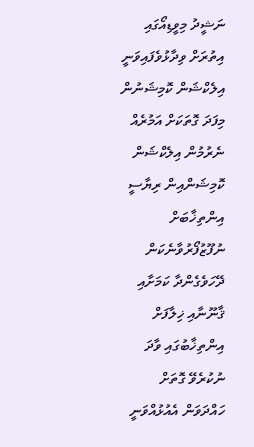ނަޝީދު މިވީޑިއޯގައި އިތުރަށް ވިދާޅުވެފައިވަނީ އިލެކްޝަން ކޮމިޝަނުން މިފަދަ ގޮތަކަށް އަމުރެއް ނެރުމުން އިލެކްޝަން ކޮމިޝަންއިން ރިޔާސީ އިންތިޚާބަށް ނުފޫޒުފޯރުވާނެކަން ދޭހަވެގެންދާ ކަމަށާއި ޤާނޫނާއި ޚިލާފަށް އިންތިޚާބުގައި ވާދަ ނުކުރެވޭ ގޮތަށް ހައްދަވަން އެއުޅުއްވަނީ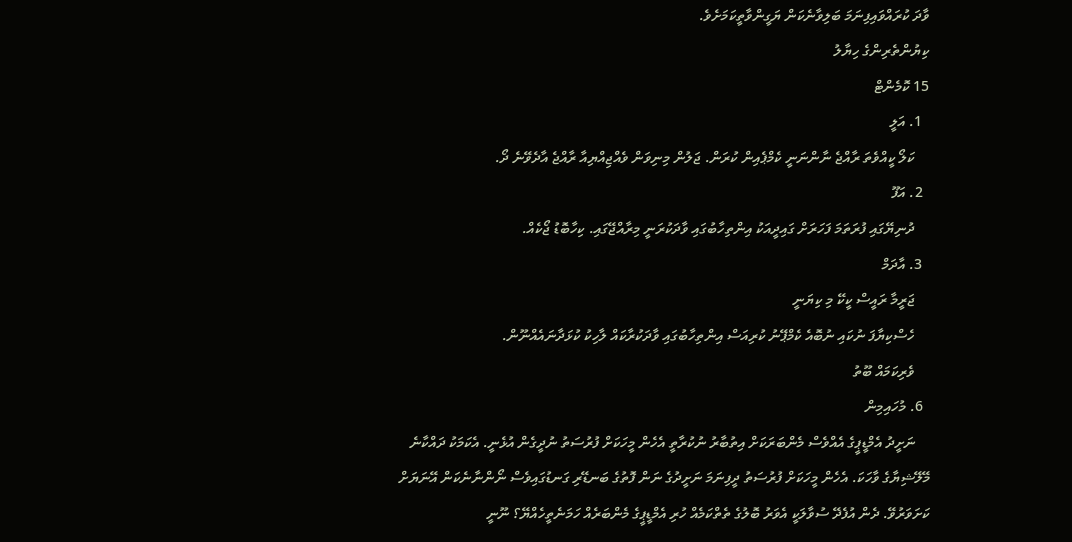ވާދަ ކުރައްވައިފިނަމަ ބަލިވާނެކަން ޔަގީންވާތީކަމަށެވެ.
ކިޔުންތެރިންގެ ހިޔާލު
15 ކޮމެންޓް
  1. އަލީ
    ކަލޯ ކީއްވެތަ ރާއްޖެ ނާންނަނީ ކެމްޕެއިން ކުރަން. ޖަލުން މިނިވަން ވެއްޖިއްޔިއާ ރާއްޖެ އާދެވޭނެ ދޯ.
  2. އަފޫ
    ދުނިޔޭގައި ފުރަތަމަ ފަހަރަށް ގައިދީއަކު އިންތިހާބުގައި ވާދަކުރަނީ މިރާއްޖޭގައި. ކިހާބޮޑު ޖޯކެއް.
  3. އާދަމް
    ޖަރީމާ ރައީސް ކީކޭ މި ކިޔަނީ
    ހެސްކިޔާފަ ނުކައި ނުބޮއެ ކެމްޕޭނު ކުރިއަސް އިންތިހާބުގައި ވާދަކުރާކައް ލާހިކު ކުޅަދާނައެއްނޫން.
    ވެރިކަމައް ބޫތު
  6. މުހައިމިން
    ނަށީދު އެމްޑީޕީގެ އެއްވެސް މެންބަރަކަށް އިތުބާރު ނުކުރާތީ އެހެން މީހަކަށް ފުރުސަތު ނުދީގެން އުޅެނީ. އެކަމަކު ދައްކާނެ މޭލޭޝިޔާގެ ވާހަކަ. އެހެން މީހަކަށް ފުރުސަތު ދީފިނަމަ ނަށީދުގެ ނަން ފޮތުގެ ބަނޑޭރި ގަނޑުގައިވެސް ނޯންނާނެކަން އޭނަޔަށް ކަށަވަރުވޭ. ދެން އުފެދޭ ސުވާލަކީ އެވަރު ބޮލުގެ ތެތްކަމެއް ހުރި އެމްޑީޕީގެ މެންބަރެއް ހަމަނެތީހެއްޔޭ؟ ނޫނީ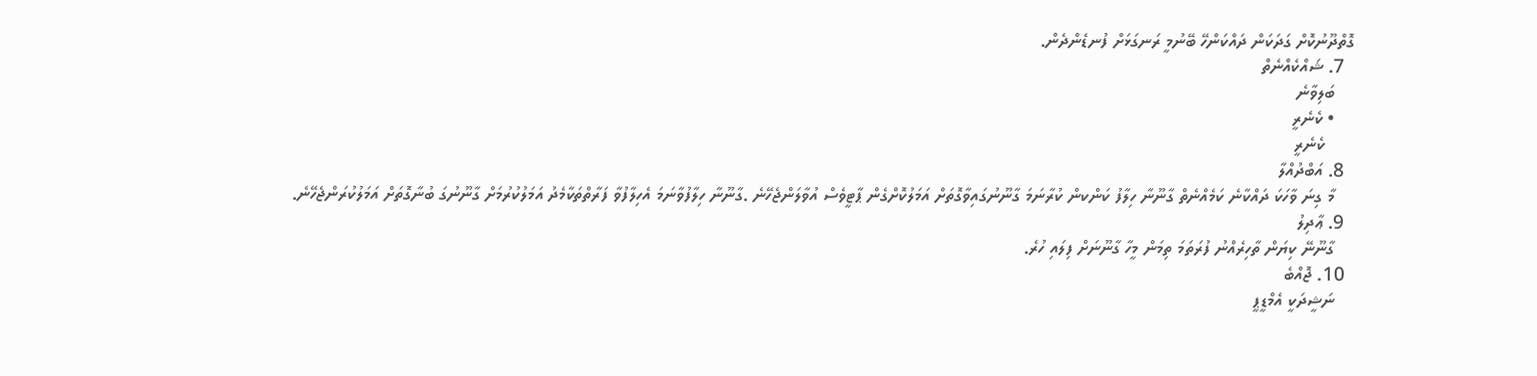ގޮތްދޫނުކޮށް ގަދަކަން ދައްކަންހޭ ބޭނުމީ ރަނގަޅަށް ފުނޑެންދެން.
  7. ޝައްކެއްނެތް
    ބަލިވާނެ
    • ކެނެރީ
      ކެނެރީ
  8. އަބްދުއްލާ
    މާ ގިނަ ވާހަކަ ދައްކާނެ ކަމެއްނެތް ގާނޫނާ ހިލާފު ކަންކން ކުރާނަމަ ގާނޫނުގައިވާގޮތަށް އަމަލުކޮށްގެން ޕާޓީވެސް އުވާލަންޖެހޭނެ .ގާނޫނާ ހިލާފުވާނަމަ އެހިލާފުވާ ފަރާތްތަކާމެދު އަމަލުކުރުމަށް ގާނޫނުގަ ބުނާގޮތަށް އަމަލުކުރަންޖެހޭނެ.
  9. ޢާދިލު
    ގާނޫނޭ ކިޔަން ތާހިރެއްނު ފުރަތަމަ ތިމަން މީހާ ގާނޫނަށް ފިލައި ހުރެ.
  10. ޖޮއްބެ
    ނަޝީދަކީ އެމްޑީޕީ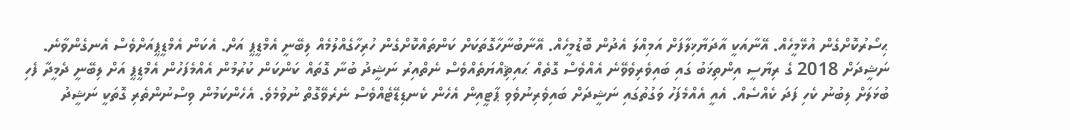ޙިސޯރުކޮށްގެން އުޅޭމީހެއް. އޭނާއަކީ އާދަޔާޚިލާފަށް އަމިއްލަ އެދުން ބޮޑުމީހެއް. އޭނާބުނާހާގޮތަކަށް ކަންތައްކޮށްގެން ހުރިހާގެއްލުމެއް ލިބޭނީ އެމްޑީޕީ އަށް. އެކަން އެމްޑީޕީއަށްވެސް އެނގެންވާނެ. ނަޝީދަށް 2018 ގެ ރިޔާސީ އިންތިޚަބު ގައި ބައިވެރިވެވޭނެ އެއްވެސް ގޮތެއް ޙައިޘިއްޔަތެއްވެސް ނެތްއިރު ނަޝީދު ބުނާ ގޮތައް ކަންކަން ކުރުމުން އެއްމެފަހުން އެމްޑީޕީ އަށް ލިބޭނީ ދެމީދާ ފެހި ބުޅަލަށް ލިބުނު ކެހި ފަދަ ކެއްސެއް. އެއީ އެއްމެފަހު ވަގުތުގައި ނަޝީދަށް ބައިވެރިނުވެވި ޕާޓީއިން އެހެން ކެނޑިޑޭޓެއްވެސް ނެރެވޭގޮތް ނުވުމެވެ. އެހެންކަމުން ވިސްނުންތެރި ގޮތަކީ ނަޝީދު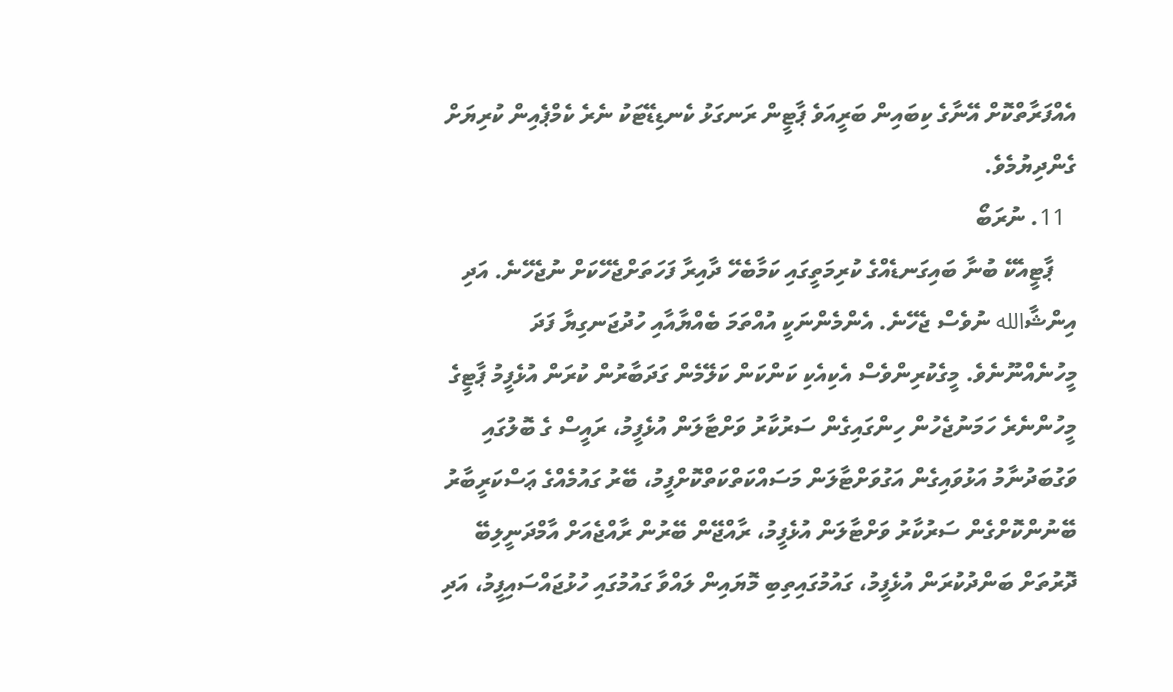އެއްފަރާތްކޮށް އޭނާގެ ކިބައިން ބަރީއަވެ ޕާޓީން ރަނގަޅު ކެނޑިޑޭޓަކު ނެރެ ކެމްޕެއިން ކުރިޔަށް ގެންދިޔުމެވެ.
  11. ނުރަބޯ
    ޕާޓީއެކޭ ބުނާ ބައިގަނޑެއްގެ ކުރިމަތީގައި ކަމާބެހޭ ދާއިރާ ފަހަތަށްޖެހޭކަށް ނުޖެހޭނެ. އަދި އިންޝާالله ނުވެސް ޖެހޭނެ. އެންމެންނަކީ އުއްތަމަ ބެއްޔާއާއި ހުދުޖަނގިޔާ ފަދަ މީހުނެއްނޫނެވެ. މީގެކުރިންވެސް އެކިއެކި ކަންކަން ކަލޭމެން ގަދަބާރުން ކުރަން އުޅެފީމު ޕާޓީގެ މީހުންނެރެ ހަމަނުޖެހުން ހިންގައިގެން ސަރުކާރު ވަށްޓާލަން އުޅެފީމު، ރައީސް ގެ ބޮލުގައި ވަގުބަދުނާމު އަޅުވައިގެން އަގުވަށްޓާލަން މަސައްކަތްކަތްކޮށްފީމު، ބޭރު ގައުމެއްގެ ޢަސްކަރީބާރު ބޭނުންކޮށްގެން ސަރުކާރު ވަށްޓާލަން އުޅެފީމު، ރާއްޖޭން ބޭރުން ރާއްޖެއަށް އާމްދަނީލިބޭ ދޮރުތަށް ބަންދުކުރަން އުޅެފީމު، ގައުމުގައިތިބި މޮޔައިން ލައްވާ ގައުމުގައި ހުޅުޖައްސައިފީމު، އަދި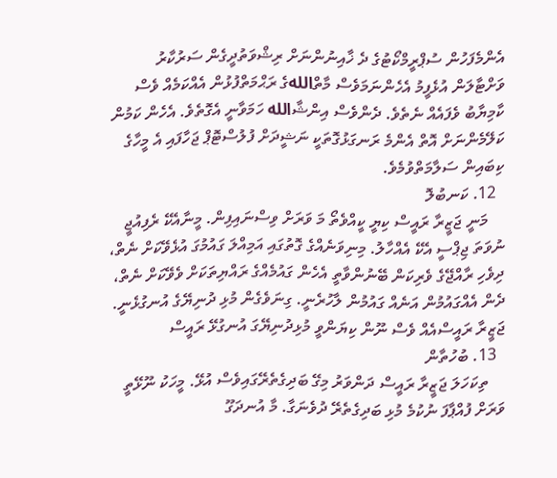އެންމެފަހުން ސުޕްރީމްކޯޓުގެ ދެ ޚާއިނުންނަށް ރިޝްވަތުދީގެން ސަރުކާރު ވަށްޓާލަން އުޅެފީމު އެހެންނަމަވެސް މާތްاللهގެ ރަޙްމަތްފުޅުން އެއްކަމެއް ވެސް ކާމިޔާބު ވެފައެއް ނެތެވެ. ދެންވެސް އިންޝާالله ހަމަވާނީ އެގޮތެވެ. އެހެން ކަމުން ކަލޭމެންނަށް އޮތް އެންމެ ރަނގަޅުގޮތަކީ ނަޝީދަށް ފުލުސްޓޮޕް ޖަހާފައި އެ މީހާގެ ކިބައިން ސަލާމަތްވުމެވެ.
  12. ކަނބުލޮ
    މަނީ ޖަޒީރާ ރައީސް ކިޔީ ކީއްވެތޯ މަ ވަރަށް ވިސްނައިފިން. މީނާއެކޭ ރެފިއުޖީ ނުވަތަ ޖިޕްސީ އެކޭ އެއްހާލު. މިނިވަނެއްގެ ގޮތުގައި އަމިއްލަ ގައުމުގަ އުޅެވޭކަށް ނެތް، ދިވެހި ރާއްޖޭގެ ވެރިކަން ބޭނުންވާތީ އެހެން ގައުމެއްގެ ރައްޔިތަކަށް ވެވޭކަށް ނެތް، ދެން އެއްގައުމުން އަނެއް ގައުމުން ލާހުރެނީ. ގިނަވެގެން މުޅި ދުނިޔޭގެ އުނގުޅެނީ. ޖަޒީރާ ރައީސްއެއް ވެސް ނޫން ކިޔަންވީ މުޅިދުނިޔޭގަ އުނގުޅޭ ރައީސް
  13. ބުހުތާން
    ތިކަހަލަ ޖަޒީރާ ރައީސް ދަންވަރު މިގޭ ބަދިގެތެރޭގައިވެސް އުޅޭ. މީހަކު ނޫޅޭތީ ވަރަށް ފުއްޕާފަ ނުކުމެ މުޅި ބަދިގެތެރޭ ދުވެނަގާ. މާ އުނދަގޫ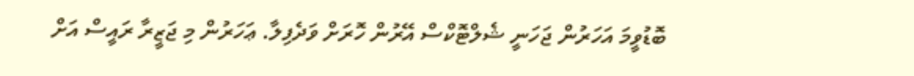ބޮޑުވީމަ އަހަރުން ޖަހަނީ ޝެލްޓޮކްސް އޭރުން ހޮރަށް ވަދެފިލާ. ޢަހަރުން މި ޖަޒީރާ ރައީސް އަށް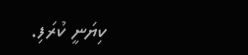ކިޔަނީ ކުރަފި.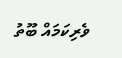ވެރިކަމައް ބޫތު